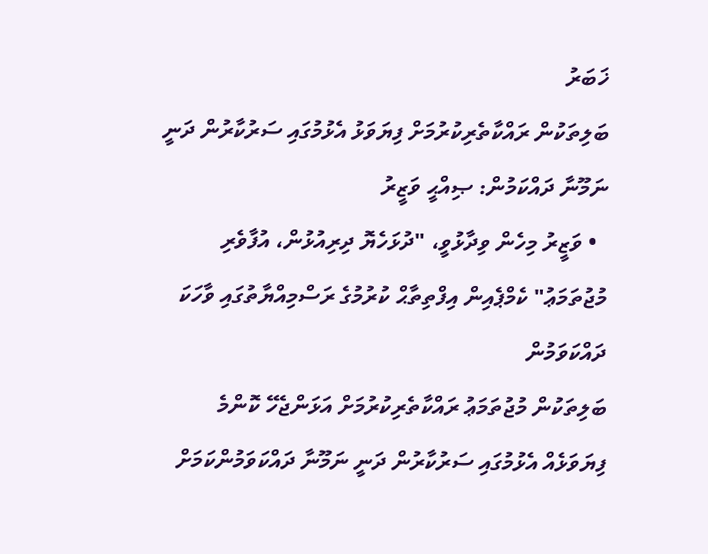ޚަބަރު
ބަލިތަކުން ރައްކާތެރިކުރުމަށް ފިޔަވަޅު އެޅުމުގައި ސަރުކާރުން ދަނީ ނަމޫނާ ދައްކަމުން: ޞިއްޙީ ވަޒީރު
  • ވަޒީރު މިހެން ވިދާޅުވީ، "ދުޅަހެޔޮ ދިރިއުޅުން، އުފާވެރި މުޖުތަމަޢު" ކެމްޕެއިން އިފްތިތާޙް ކުރުމުގެ ރަސްމިއްޔާތުގައި ވާހަކަ ދައްކަވަމުން
ބަލިތަކުން މުޖުތަމަޢު ރައްކާތެރިކުރުމަށް އަޅަންޖެހޭ ކޮންމެ ފިޔަވަޅެއް އެޅުމުގައި ސަރުކާރުން ދަނީ ނަމޫނާ ދައްކަވަމުންކަމަށް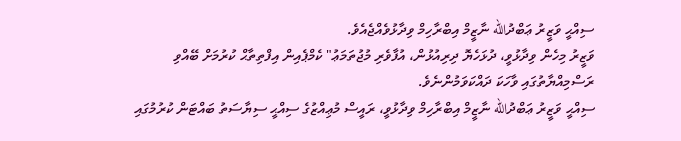ސިއްޙީ ވަޒީރު ޢަބްދުالله ނާޒީމް އިބްރާހިމް ވިދާޅުވެއްޖެއެވެ.
ވަޒީރު މިހެން ވިދާޅުވީ، ދުޅަހެޔޮ ދިރިއުޅުން، އުފާވެރި މުޖުތަމަޢު" ކެމްޕެއިން އިފްތިތާޙް ކުރުމަށް ބޭއްވި ރަސްމިއްޔާތުގައި ވާހަކަ ދައްކަވަމުންނެވެ.
ސިއްޙީ ވަޒީރު ޢަބްދުالله ނާޒީމް އިބްރާހިމް ވިދާޅުވީ، ރައީސް މުޢިއްޒުގެ ސިއްޙީ ސިޔާސަތު ބައްޓަން ކުރުމުގައި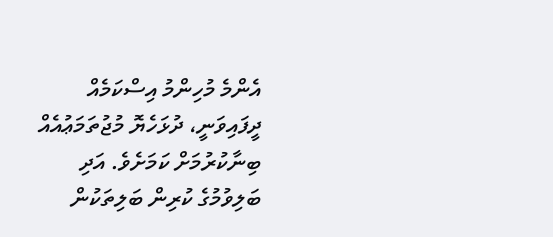އެންމެ މުހިންމު އިސްކަމެއް ދީފައިވަނީ، ދުޅަހެޔޮ މުޖުތަމަޢުއެއް ބިނާކުރުމަށް ކަމަށެވެ. އަދި ބަލިވުމުގެ ކުރިން ބަލިތަކުން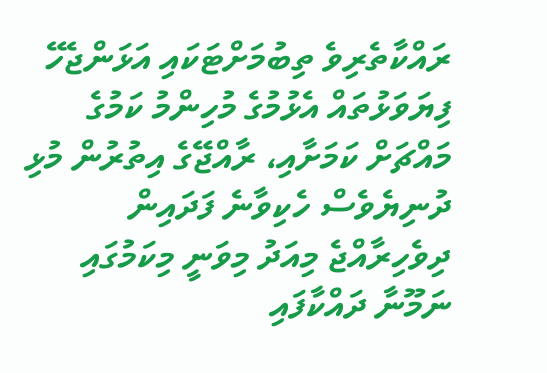ރައްކާތެރިވެ ތިބުމަށްޓަކައި އަޅަންޖެހޭ ފިޔަވަޅުތައް އެޅުމުގެ މުހިންމު ކަމުގެ މައްޗަށް ކަމަށާއި، ރާއްޖޭގެ އިތުރުން މުޅި ދުނިޔެވެސް ހެކިވާނެ ފަދައިން ދިވެހިރާއްޖެ މިއަދު މިވަނީ މިކަމުގައި ނަމޫނާ ދައްކާފައި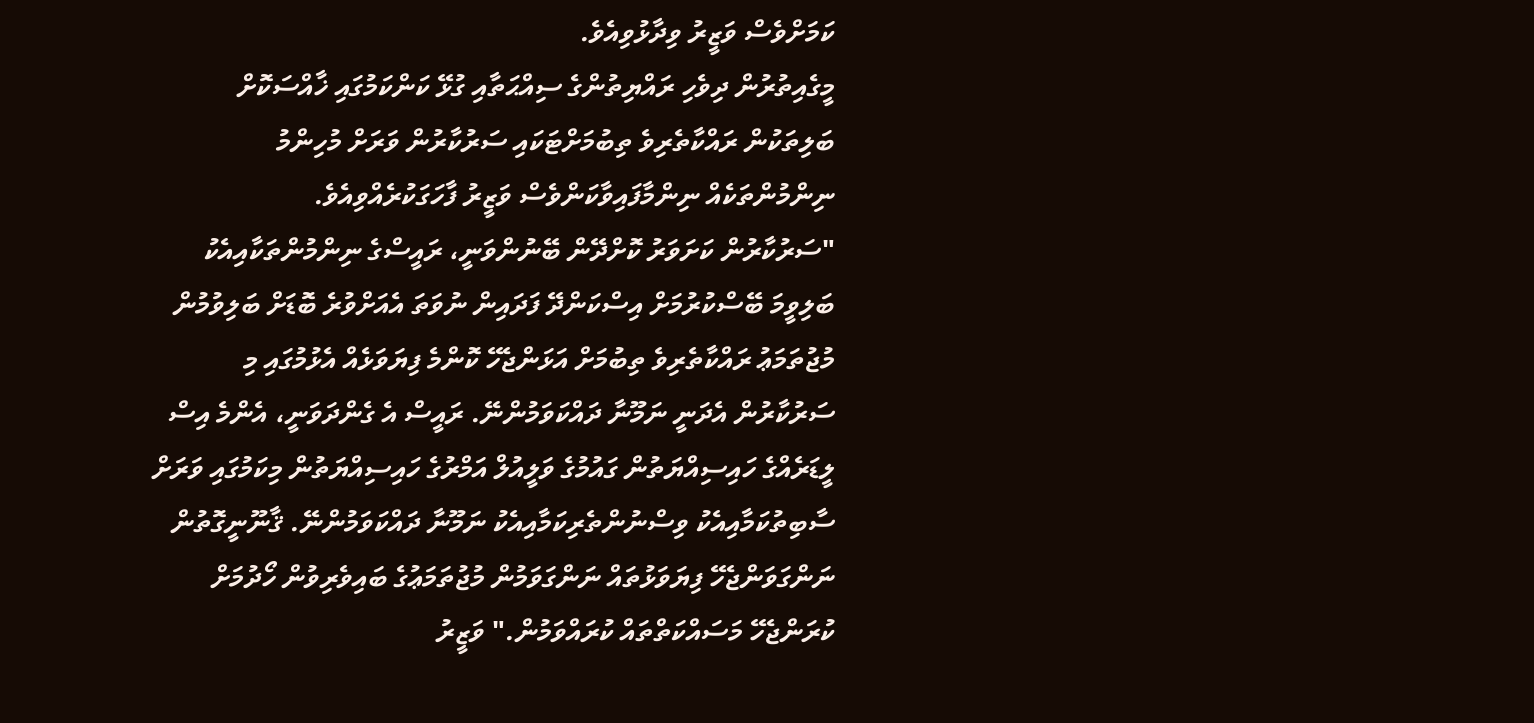ކަމަށްވެސް ވަޒީރު ވިދާޅުވިއެވެ.
މީގެއިތުރުން ދިވެހި ރައްޔިތުންގެ ސިއްޙަތާއި ގުޅޭ ކަންކަމުގައި ޚާއްސަކޮށް ބަލިތަކުން ރައްކާތެރިވެ ތިބުމަށްޓަކައި ސަރުކާރުން ވަރަށް މުހިންމު ނިންމުންތަކެއް ނިންމާފައިވާކަންވެސް ވަޒީރު ފާހަގަކުރެއްވިއެވެ.
"ސަރުކާރުން ކަށަވަރު ކޮށްދޭން ބޭނުންވަނީ، ރައީސްގެ ނިންމުންތަކާއިއެކު ބަލިވީމަ ބޭސްކުރުމަށް އިސްކަންދޭ ފަދައިން ނުވަތަ އެއަށްވުރެ ބޮޑަށް ބަލިވުމުން މުޖުތަމަޢު ރައްކާތެރިވެ ތިބުމަށް އަޅަންޖެހޭ ކޮންމެ ފިޔަވަޅެއް އެޅުމުގައި މި ސަރުކާރުން އެދަނީ ނަމޫނާ ދައްކަވަމުންނޭ. ރައީސް އެ ގެންދަވަނީ، އެންމެ އިސް ލީޑަރެއްގެ ހައިސިއްޔަތުން ގައުމުގެ ވަލީއުލް އަމްރުގެ ހައިސިއްޔަތުން މިކަމުގައި ވަރަށް ސާބިތުކަމާއިއެކު ވިސްނުންތެރިކަމާއިއެކު ނަމޫނާ ދައްކަވަމުންނޭ. ޤާނޫނީގޮތުން ނަންގަވަންޖެހޭ ފިޔަވަޅުތައް ނަންގަވަމުން މުޖުތަމަޢުގެ ބައިވެރިވުން ހޯދުމަށް ކުރަންޖެހޭ މަސައްކަތްތައް ކުރައްވަމުން." ވަޒީރު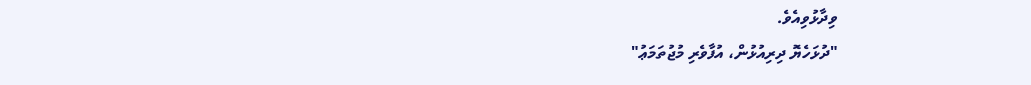ވިދާޅުވިއެވެ.
"ދުޅަހެޔޮ ދިރިއުޅުން، އުފާވެރި މުޖުތަމަޢު"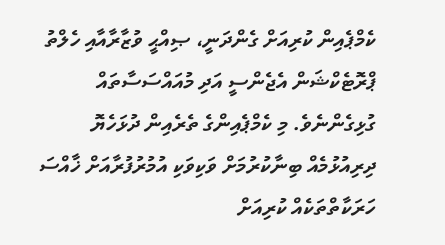ކެމްޕެއިން ކުރިއަށް ގެންދަނީ، ޞިއްޙީ ވުޒާރާއާއި ހެލްތު ޕްރޮޓެކްޝަން އެޖެންސީ އަދި މުއައްސަސާތައް ގުޅިގެންނެވެ. މި ކެމްޕެއިންގެ ތެރެއިން ދުޅަހެޔޮ ދިރިއުޅުމެއް ބިނާކުރުމަށް ވަކިވަކި އުމުރުފުރާއަށް ޚާއްސަ ހަރަކާތްތަކެއް ކުރިއަށް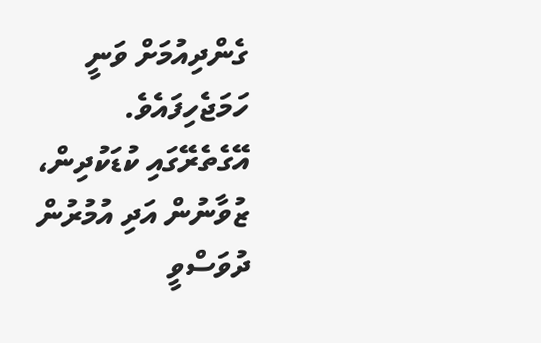ގެންދިއުމަށް ވަނީ ހަމަޖެހިފައެވެ. އޭގެތެރޭގައި ކުޑަކުދިން، ޒުވާނުން އަދި އުމުރުން ދުވަސްވީ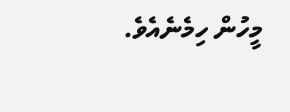މީހުން ހިމެނެއެވެ.